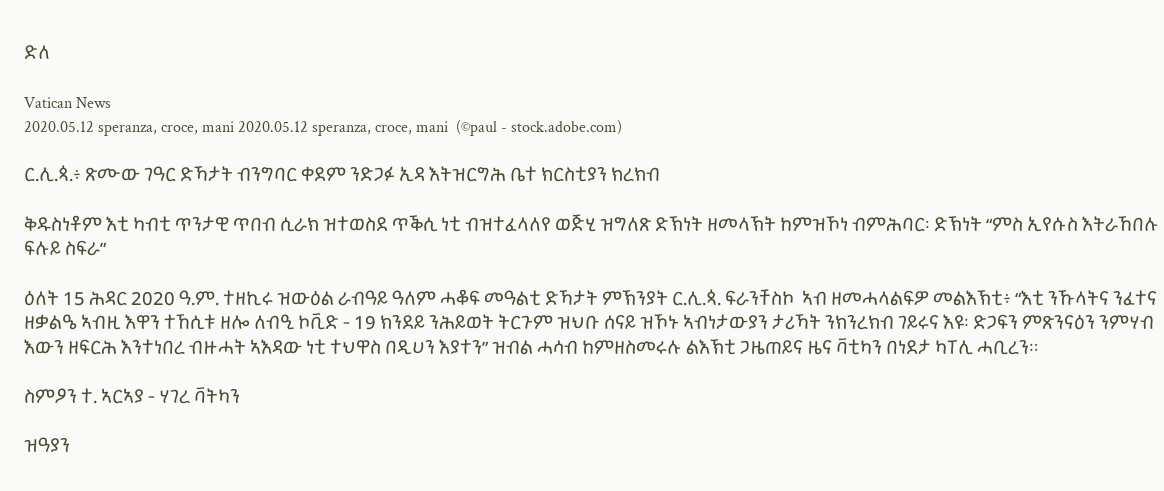ድለ

Vatican News
2020.05.12 speranza, croce, mani 2020.05.12 speranza, croce, mani  (©paul - stock.adobe.com)

ር.ሊ.ጳ.፥ ጽሙው ገዓር ድኻታት ብንግባር ቀደም ንድጋፉ ኢዳ እትዝርግሕ ቤተ ክርስቲያን ክረክብ

ቅዱስነቶም እቲ ካብቲ ጥንታዊ ጥበብ ሲራክ ዝተወስደ ጥቕሲ ነቲ ብዝተፈላለየ ወጅሂ ዝግለጽ ድኽነት ዘመላኽት ከምዝኾነ ብምሕባር፡ ድኽነት “ምስ ኢየሱስ እትራኸበሉ ፍሉይ ስፍራ”

ዕለት 15 ሕዳር 2020 ዓ.ም. ተዘኪሩ ዝውዕል ራብዓይ ዓለም ሓቆፍ መዓልቲ ድኻታት ምኽንያት ር.ሊ.ጳ. ፍራንቸስኮ  ኣብ ዘመሓላልፍዎ መልእኽቲ፥ “እቲ ንኹላትና ንፈተና ዘቃልዔ ኣብዚ እዋን ተኸሲቱ ዘሎ ለብዒ ኮቪድ - 19 ክንደይ ንሕይወት ትርጉም ዝህቡ ሰናይ ዝኾኑ ኣብነታውያን ታሪኻት ንክንረክብ ገይሩና እዩ፡ ድጋፍን ምጽንናዕን ንምሃብ እውን ዘፍርሕ እንተነበረ ብዙሓት ኣእዳው ነቲ ተህዋስ በዲሀን እያተን” ዝብል ሓሳብ ከምዘስመሩሉ ልእኽቲ ጋዜጠይና ዜና ቫቲካን በነደታ ካፐሊ ሓቢረን።

ስምዖን ተ. ኣርኣያ - ሃገረ ቫትካን

ዝዓያን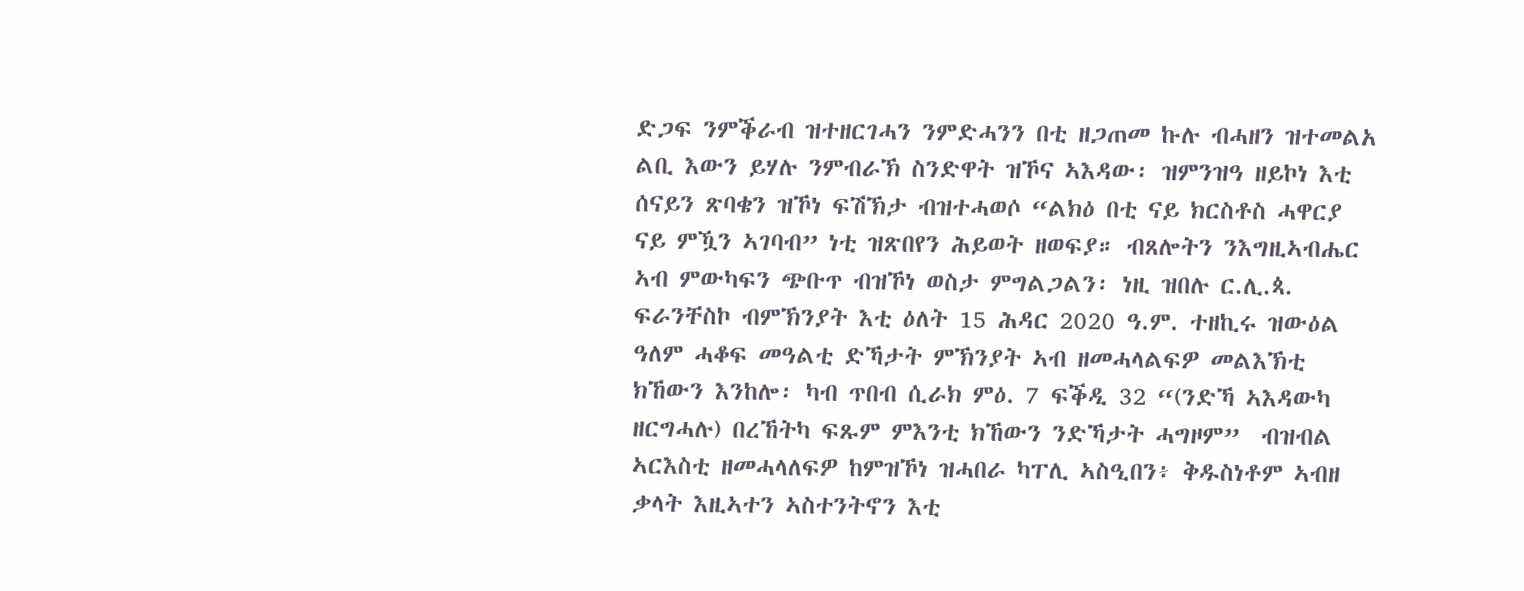ድጋፍ ንምቕራብ ዝተዘርገሓን ንምድሓንን በቲ ዘጋጠመ ኩሉ ብሓዘን ዝተመልአ ልቢ እውን ይሃሉ ንምብራኽ ስንድዋት ዝኾና ኣእዳው፡ ዝምንዝዓ ዘይኮነ እቲ ሰናይን ጽባቄን ዝኾነ ፍሽኽታ ብዝተሓወሶ “ልክዕ በቲ ናይ ክርስቶስ ሓዋርያ ናይ ምዃን ኣገባብ” ነቲ ዝጽበየን ሕይወት ዘወፍያ። ብጸሎትን ንእግዚኣብሔር ኣብ ምውካፍን ጭቡጥ ብዝኾነ ወስታ ምግልጋልን፡ ነዚ ዝበሉ ር.ሊ.ጳ. ፍራንቸስኮ ብምኽንያት እቲ ዕለት 15 ሕዳር 2020 ዓ.ም. ተዘኪሩ ዝውዕል ዓለም ሓቆፍ መዓልቲ ድኻታት ምኽንያት ኣብ ዘመሓላልፍዎ መልእኽቲ ክኸውን እንከሎ፡ ካብ ጥበብ ሲራክ ምዕ. 7 ፍቕዲ 32 “(ንድኻ ኣእዳውካ ዘርግሓሉ) በረኸትካ ፍጹም ምእንቲ ክኸውን ንድኻታት ሓግዞም”  ብዝብል ኣርእስቲ ዘመሓላለፍዎ ከምዝኾነ ዝሓበራ ካፐሊ ኣስዒበን፥ ቅዱስነቶም ኣብዘ ቃላት እዚኣተን ኣስተንትኖን እቲ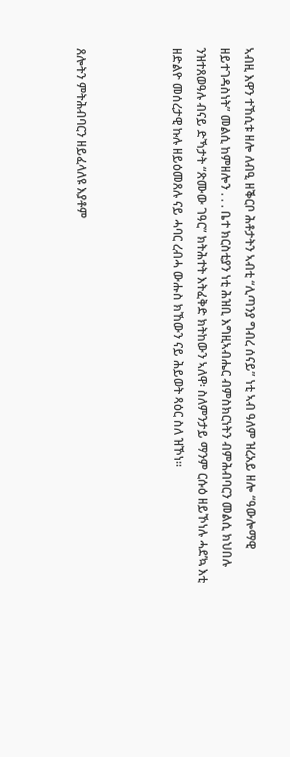ኣብዚ እዋን ተኸሲቱ ዘሎ ለብዒ ዘቕርቦ ሕቶታትን ኣብቲ “ሊጣንያ ግብረ ሰናይ” ነቲ ኣብ ዓለም ዝረአይ ዘሎ “ዓውሎማዊ ዘይተገዳስነት” መልሲ ከምዘሎን . . . ቤተ ክርስቲያን ነቲ ሕዝቢ እግዚኣብሔር ብምስክርነትን ብምሕብባርን መልሲ ክህበሉ ንዝተጸወዓሉ ብናይ ድኻታት “ጽሙው ገዓር” ክትሕተት እትፈቅድ ክትከውን ኣለዋ፡ ስለምንታይ ማንም ርሱዕ ዘይኾነሉ ሓደ’ኳ እቲ ዘድልዮ መሰረታዊ ኩሉ ዘይዕመጸሉ ናይ ሓባር ረብሓ ውሑስ ክኸውን ናይ ሕይወት ጻዕር ስለ ዝኾነ።



ጸሎትን ምትሕብባርን ዘይፈላለዩ እያቶም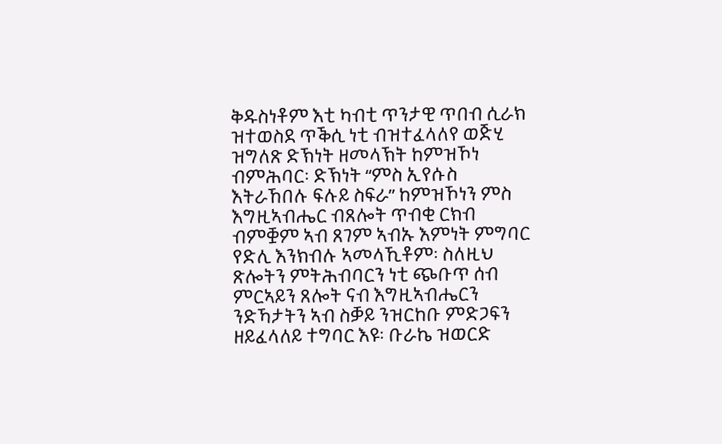ቅዱስነቶም እቲ ካብቲ ጥንታዊ ጥበብ ሲራክ ዝተወስደ ጥቕሲ ነቲ ብዝተፈላለየ ወጅሂ ዝግለጽ ድኽነት ዘመላኽት ከምዝኾነ ብምሕባር፡ ድኽነት “ምስ ኢየሱስ እትራኸበሉ ፍሉይ ስፍራ” ከምዝኾነን ምስ እግዚኣብሔር ብጸሎት ጥብቂ ርክብ ብምቛም ኣብ ጸገም ኣብኡ እምነት ምግባር የድሊ እንክብሉ ኣመላኺቶም፡ ስለዚህ ጽሎትን ምትሕብባርን ነቲ ጭቡጥ ሰብ ምርኣይን ጸሎት ናብ እግዚኣብሔርን ንድኻታትን ኣብ ስቓይ ንዝርከቡ ምድጋፍን ዘይፈላለይ ተግባር እዩ፡ ቡራኬ ዝወርድ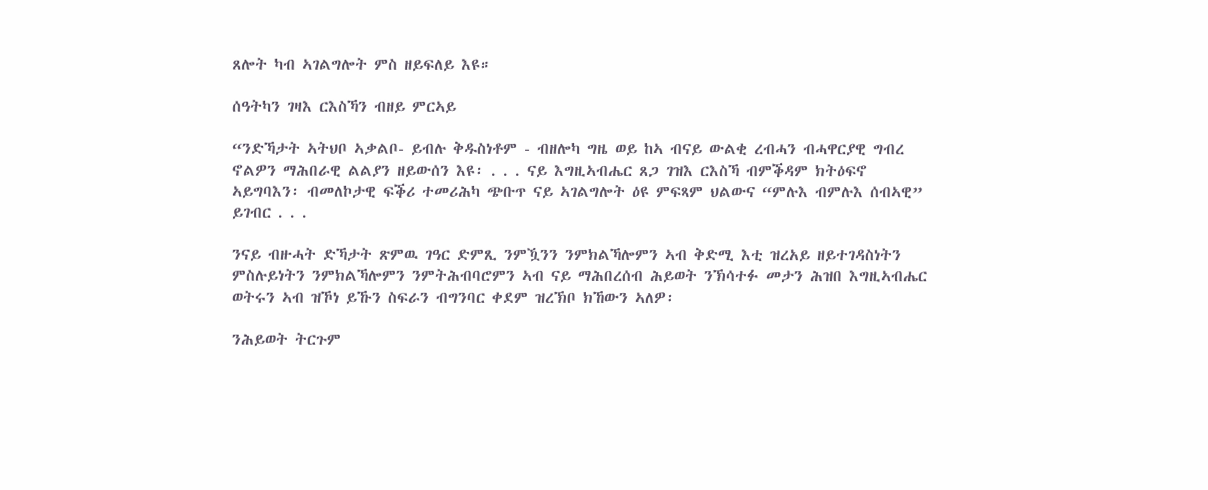ጸሎት ካብ ኣገልግሎት ምስ ዘይፍለይ እዩ።

ሰዓትካን ገዛእ ርእስኻን ብዘይ ምርኣይ

“ንድኻታት ኣትህቦ ኣቃልቦ- ይብሉ ቅዱስነቶም - ብዘሎካ ግዜ ወይ ከኣ ብናይ ውልቂ ረብሓን ብሓዋርያዊ ግብረ ኖልዎን ማሕበራዊ ልልያን ዘይውሰን እዩ፡ . . . ናይ እግዚኣብሔር ጸጋ ገዝእ ርእስኻ ብምቕዳም ክትዕፍኖ ኣይግባእን፡ ብመለኮታዊ ፍቕሪ ተመሪሕካ ጭቡጥ ናይ ኣገልግሎት ዕዩ ምፍጻም ህልውና “ምሉእ ብምሉእ ሰብኣዊ” ይገብር . . .

ንናይ ብዙሓት ድኻታት ጽምዉ ገዓር ድምጺ ንምዃንን ንምክልኻሎምን ኣብ ቅድሚ እቲ ዝረአይ ዘይተገዳስነትን ምስሉይነትን ንምክልኻሎምን ንምትሕብባሮምን ኣብ ናይ ማሕበረሰብ ሕይወት ንኽሳተፉ መታን ሕዝበ እግዚኣብሔር ወትሩን ኣብ ዝኾነ ይኹን ስፍራን ብግንባር ቀደም ዝረኽቦ ክኸውን ኣለዎ፡

ንሕይወት ትርጉም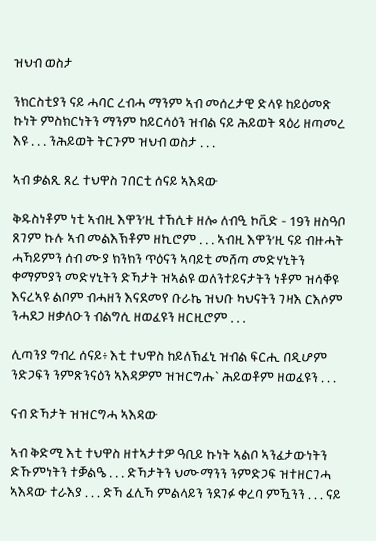ዝህብ ወስታ

ንክርስቲያን ናይ ሓባር ረብሓ ማንም ኣብ መሰረታዊ ድላዩ ከይዕመጽ ኩነት ምስክርነትን ማንም ከይርሳዕን ዝብል ናይ ሕይወት ጻዕሪ ዘጣመረ እዩ . . . ንሕይወት ትርጉም ዝህብ ወስታ . . .

ኣብ ቃልጺ ጸረ ተህዋስ ገበርቲ ሰናይ ኣእዳው

ቅዱስነቶም ነቲ ኣብዚ እዋን’ዚ ተኸሲቱ ዘሎ ለብዒ ኮቪድ - 19ን ዘስዓቦ ጸገም ኩሉ ኣብ መልእኽቶም ዘኪሮም . . . ኣብዚ እዋን’ዚ ናይ ብዙሓት ሓኻይምን ሰብ ሙያ ክንክን ጥዕናን ኣባይቲ መሸጣ መድሃኒትን ቀማምያን መድሃኒትን ድኻታት ዝኣልዩ ወለንተይናታትን ነቶም ዝሳቐዩ እናረኣዩ ልቦም ብሓዘን እናደመየ ቡራኬ ዝህቡ ካህናትን ገዛእ ርእሶም ንሓደጋ ዘቃለዑን ብልግሲ ዘወፈዩን ዘርዚሮም . . .

ሊጣንያ ግብረ ሰናይ፥ እቲ ተህዋስ ከይለኽፈኒ ዝብል ፍርሒ በዲሆም ንድጋፍን ንምጽንናዕን ኣእዳዎም ዝዝርግሑ` ሕይወቶም ዘወፈዩን . . .

ናብ ድኻታት ዝዝርግሓ ኣእዳው

ኣብ ቅድሚ እቲ ተህዋስ ዘተኣታተዎ ዓቢይ ኩነት ኣልቦ ኣንፈታውነትን ድኹምነትን ተቓልዔ . . . ድኻታትን ህሙማንን ንምድጋፍ ዝተዘርገሓ ኣእዳው ተራእያ . . . ድኻ ፈሊኻ ምልላይን ንደገፉ ቀረባ ምዃንን . . . ናይ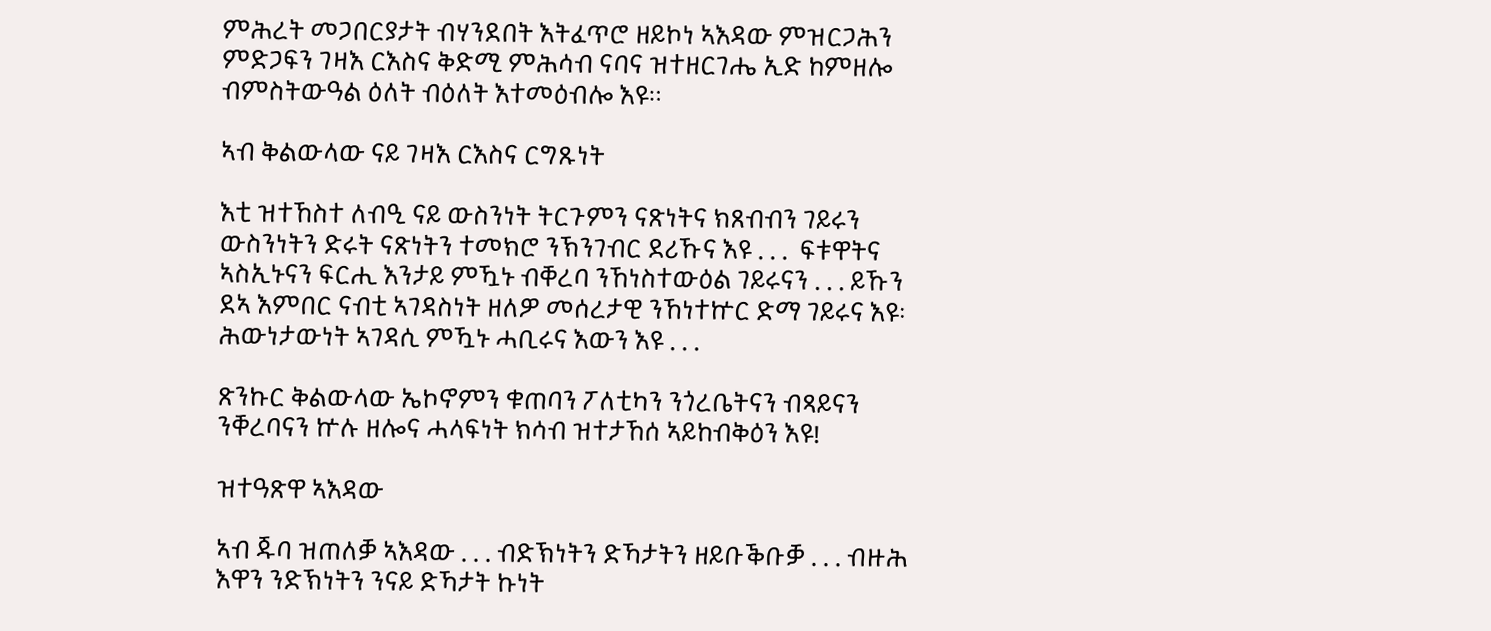ምሕረት መጋበርያታት ብሃንደበት እትፈጥሮ ዘይኮነ ኣእዳው ምዝርጋሕን ምድጋፍን ገዛእ ርእስና ቅድሚ ምሕሳብ ናባና ዝተዘርገሔ ኢድ ከምዘሎ ብምስትውዓል ዕለት ብዕለት እተመዕብሎ እዩ።

ኣብ ቅልውላው ናይ ገዛእ ርእስና ርግጹነት

እቲ ዝተኸስተ ለብዒ ናይ ውስንነት ትርጉምን ናጽነትና ክጸብብን ገይሩን ውስንነትን ድሩት ናጽነትን ተመክሮ ንኽንገብር ደሪኹና እዩ . . .  ፍቱዋትና ኣስኢኑናን ፍርሒ እንታይ ምዃኑ ብቐረባ ንኸነስተውዕል ገይሩናን . . . ይኹን ደኣ እምበር ናብቲ ኣገዳስነት ዘለዎ መሰረታዊ ንኸነተኵር ድማ ገይሩና እዩ፡ ሕውነታውነት ኣገዳሲ ምዃኑ ሓቢሩና እውን እዩ . . .

ጽንኩር ቅልውላው ኤኮኖምን ቁጠባን ፖለቲካን ንጎረቤትናን ብጻይናን ንቐረባናን ኵሉ ዘሎና ሓላፍነት ክሳብ ዝተታኸሰ ኣይከብቅዕን እዩ!

ዝተዓጽዋ ኣእዳው

ኣብ ጁባ ዝጠለቓ ኣእዳው . . . ብድኽነትን ድኻታትን ዘይቡቕቡቓ . . . ብዙሕ እዋን ንድኽነትን ንናይ ድኻታት ኩነት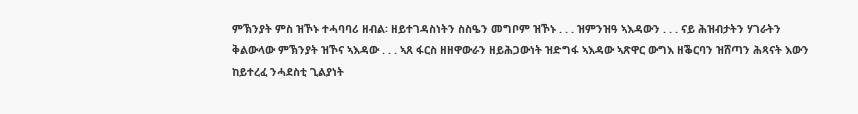ምኽንያት ምስ ዝኾኑ ተሓባባሪ ዘብል፡ ዘይተገዳስነትን ስስዔን መግቦም ዝኾኑ . . . ዝምንዝዓ ኣእዳውን . . . ናይ ሕዝብታትን ሃገራትን ቅልውላው ምኽንያት ዝኾና ኣእዳው . . . ኣጸ ፋርስ ዘዘዋውራን ዘይሕጋውነት ዝድግፋ ኣእዳው ኣጽዋር ውግእ ዘቕርባን ዝሸጣን ሕጻናት እውን ከይተረፈ ንሓደስቲ ጊልያነት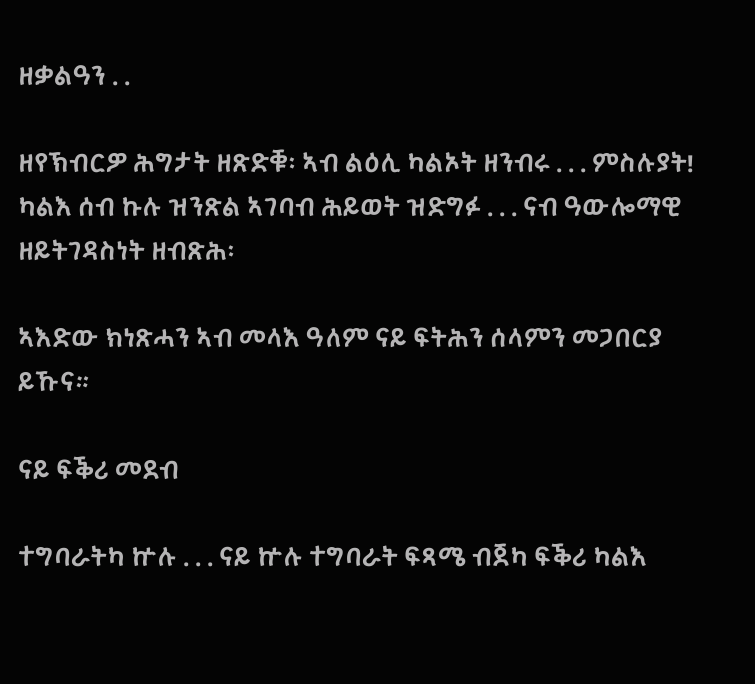ዘቃልዓን . .

ዘየኽብርዎ ሕግታት ዘጽድቑ፡ ኣብ ልዕሊ ካልኦት ዘንብሩ . . . ምስሉያት! ካልእ ሰብ ኩሉ ዝንጽል ኣገባብ ሕይወት ዝድግፉ . . . ናብ ዓውሎማዊ ዘይትገዳስነት ዘብጽሕ፡

ኣእድው ክነጽሓን ኣብ መላእ ዓለም ናይ ፍትሕን ሰላምን መጋበርያ ይኹና።

ናይ ፍቕሪ መደብ

ተግባራትካ ኵሉ . . . ናይ ኵሉ ተግባራት ፍጻሜ ብጀካ ፍቕሪ ካልእ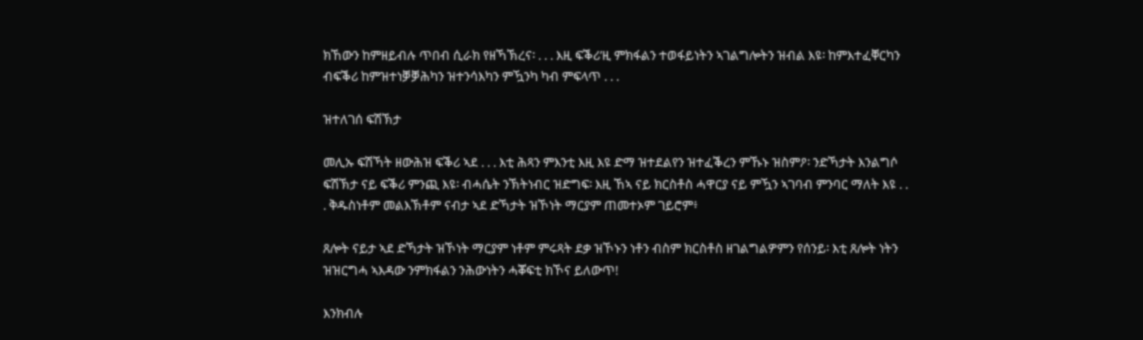ክኸውን ከምዘይብሉ ጥበብ ሲራክ የዘኻኽረና፡ . . . እዚ ፍቕሪ’ዚ ምክፋልን ተወፋይነትን ኣገልግሎትን ዝብል እዩ፡ ከምእተፈቐርካን ብፍቕሪ ከምዝተነቓቓሕካን ዝተንሳእካን ምዃንካ ካብ ምፍላጥ . . .

ዝተለገሰ ፍሽኽታ

መሊኡ ፍሽኻት ዘውሕዝ ፍቕሪ ኣደ . . . እቲ ሕጻን ምእንቲ እዚ እዩ ድማ ዝተደልየን ዝተፈቕረን ምኹኑ ዝስምዖ፡ ንድኻታት እንልግሶ ፍሽኽታ ናይ ፍቕሪ ምንጪ እዩ፡ ብሓሴት ንኽትነብር ዝድግፍ፡ እዚ ኸኣ ናይ ክርስቶስ ሓዋርያ ናይ ምዃን ኣገባብ ምንባር ማለት እዩ . . . ቅዱስነቶም መልእኽቶም ናብታ ኣደ ድኻታት ዝኾነት ማርያም ጠመተኦም ገይሮም፥

ጸሎት ናይታ ኣደ ድኻታት ዝኾነት ማርያም ነቶም ምሩጻት ደቃ ዝኾኑን ነቶን ብስም ክርስቶስ ዘገልግልዎምን የሰንይ፡ እቲ ጸሎት ነትን ዝዝርግሓ ኣእዳው ንምክፋልን ንሕውነትን ሓቖፍቲ ክኾና ይለውጥ!

እንክብሉ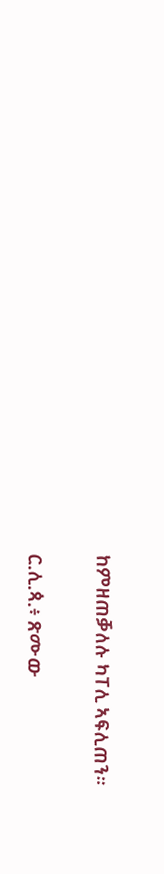ከምዘጠቓለሉ ካፐሊ ኣፍሊጠን።

ር.ሊ.ጳ.፥ ጽሙው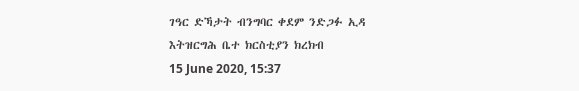ገዓር ድኻታት ብንግባር ቀደም ንድጋፉ ኢዳ እትዝርግሕ ቤተ ክርስቲያን ክረክብ
15 June 2020, 15:37